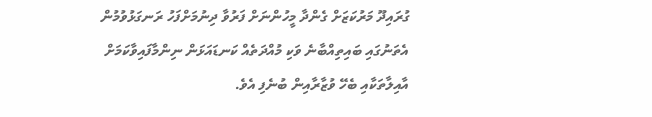ގުރައިދޫ މަރުކަޒަށް ގެންދާ މީހުންނަށް ފަރުވާ ދިނުމަށްފަހު ރަނގަޅުވުމުން އެތަނުގައި ބައިތިއްބާނެ ވަކި މުއްދަތެއް ކަނޑައަޅަން ނިންމާފައިވާކަމަށް އާއިލާތަކާއި ބެހޭ ވުޒާރާއިން ބުނެފި އެވެ.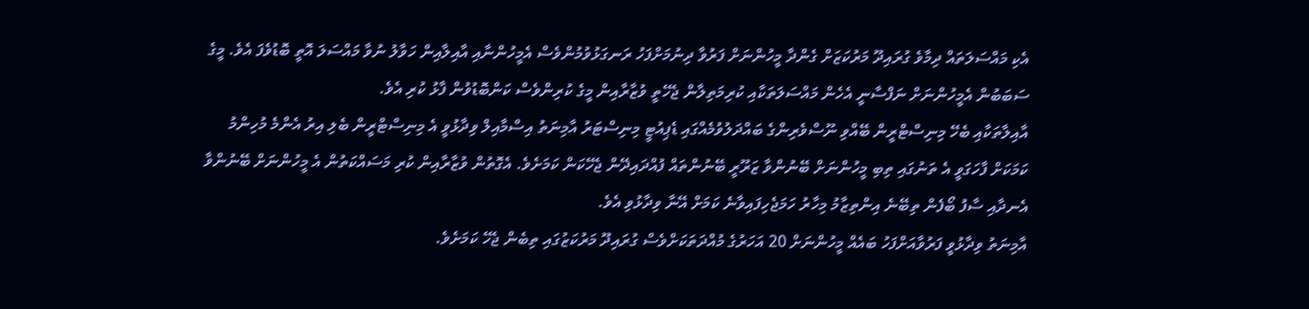އެކި މައްސަލަތައް ދިމާވެ ގުރައިދޫ މަރުކަޒަށް ގެންދާ މީހުންނަށް ފަރުވާ ދިނުމަށްފަހު ރަނގަޅުވުމުންވެސް އެމީހުންނާއި އާއިލާއިން ހަވާލު ނުވާ މައްސަލަ އޮތީ ބޮޑުވެފަ އެވެ. މީގެ ސަބަބުން އެމީހުންނަށް ނަފްސާނީ އެހެން މައްސަލަތަކާއި ކުރިމަތިލާން ޖެހޭތީ ވުޒާރާއިން މީގެ ކުރިންވެސް ކަންބޮޑުވުން ފާޅު ކުރި އެވެ.
އާއިލާތަކާއި ބެހޭ މިނިސްޓްރީން ބޭއްވި ނޫސްވެރިންގެ ބައްދަލުވުމެއްގައި ޑެޕިއުޓީ މިނިސްޓަރު އާމިނަތު އިސްމާއިލް ވިދާޅުވީ އެ މިނިސްޓްރީން ބެލި އިރު އެންމެ މުހިންމު ކަމަކަށް ފާހަގަވީ އެ ތަނުގައި ތިބި މީހުންނަށް ބޭނުންވާ ޒަރޫރީ ބޭނުންތައް ފުއްދައިދޭން ޖެހޭކަން ކަމަށެވެ. އެގޮތުން ވުޒާރާއިން ކުރި މަސައްކަތުން އެ މީހުންނަށް ބޭނުންވާ އެނދާއި ސާފު ބޯފެން ތިބޭނެ އިންތިޒާމު މިހާރު ހަމަޖެހިފައިވާނެ ކަމަށް އޭނާ ވިދާޅުވި އެވެ.
އާމިނަތު ވިދާޅުވީ ފަރުވާއަށްފަހު ބައެއް މީހުންނަށް 20 އަހަރުގެ މުއްދަތަކަށްވެސް ގުރައިދޫ މަރުކަޒުގައި ތިބެން ޖެހޭ ކަމަށެވެ.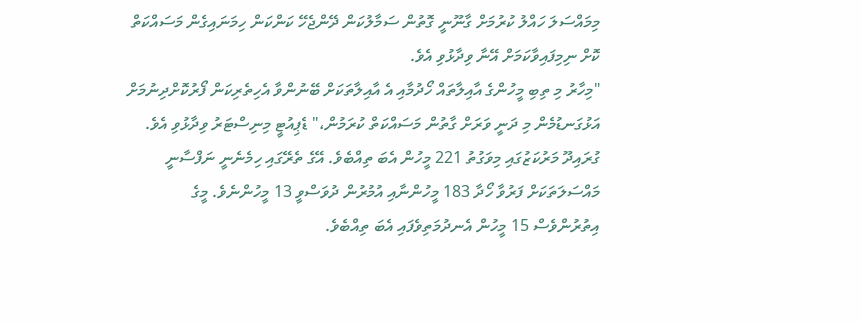މިމައްސަލަ ހައްލު ކުރުމަށް ގާނޫނީ ގޮތުން ސަމާލުކަން ދޭންޖެހޭ ކަންކަން ހިމަނައިގެން މަސައްކަތް ކޮށް ނިމިފައިވާކަމަށް އޭނާ ވިދާޅުވި އެވެ.
"މިހާރު މި ތިބި މީހުންގެ އާއިލާތައް ހޯދުމާއި އެ އާއިލާތަކަށް ބޭނުންވާ އެހިތެރިކަން ފޯރުކޮށްދިނުމަށް އަޅުގަނޑުމެން މި ދަނީ ވަރަށް ގާތުން މަސައްކަތް ކުރަމުން،" ޑެޕިއުޓީ މިނިސްޓަރު ވިދާޅުވި އެވެ.
ގުރައިދޫ މަރުކަޒުގައި މިވަގުތު 221 މީހުން އެބަ ތިއްބެވެ. އޭގެ ތެރޭގައި ހިމެނެނީ ނަފްސާނީ މައްސަލަތަކަށް ފަރުވާ ހޯދާ 183 މީހުންނާއި އުމުރުން ދުވަސްވީ 13 މީހުންނެވެ. މީގެ އިތުރުންވެސް 15 މީހުން އެނދުމަތިވެފައި އެބަ ތިއްބެވެ.